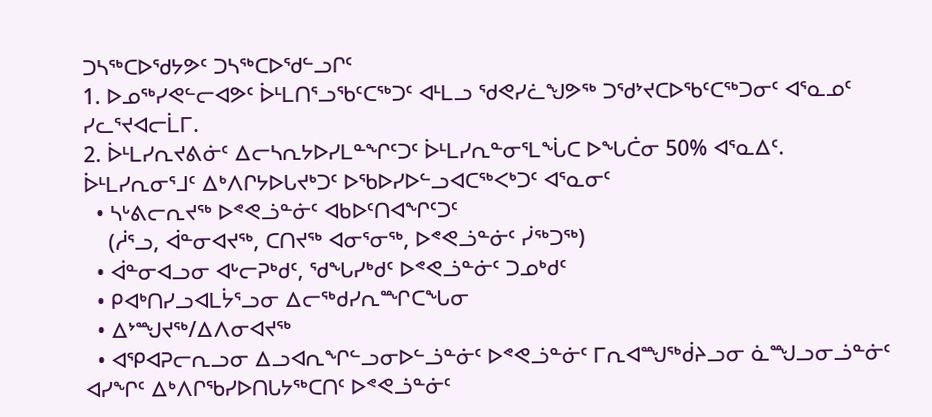ᑐᓴᖅᑕᐅᖁᔭᕗᑦ ᑐᓴᖅᑕᐅᖁᓪᓗᒋᑦ
1. ᐅᓄᖅᓯᕙᓪᓕᐊᕗᑦ ᐆᒻᒪᑎᕐᓗᖃᑦᑕᖅᑐᑦ ᐊᒻᒪᓗ ᖁᕙᓯᓛᖑᕗᖅ ᑐᖁᔾᔪᑕᐅᖃᑦᑕᖅᑐᓂᑦ ᐊᕐᓇᓄᑦ ᓯᓚᕐᔪᐊᓕᒫᒥ.
2. ᐆᒻᒪᓯᕆᔪᕕᓃᑦ ᐃᓕᓴᕆᔭᐅᓯᒪᓐᖏᑦᑐᑦ ᐆᒻᒪᓯᕆᓐᓂᕐᒪᖔᑕ ᐅᖓᑖᓂ 50% ᐊᕐᓇᐃᑦ.
ᐆᒻᒪᓯᕆᓂᕐᒧᑦ ᐃᒃᐱᒋᔭᐅᒐᔪᒃᑐᑦ ᐅᖃᐅᓯᐅᓪᓗᐊᑕᖅᐸᒃᑐᑦ ᐊᕐᓇᓂᑦ
  • ᓴᒡᕕᓕᕆᔪᖅ ᐅᕝᕙᓘᓐᓃᑦ ᐊᑲᐅᑦᑎᐊᖏᑦᑐᑦ
    (ᓲᕐᓗ, ᐋᓐᓂᐊᔪᖅ, ᑕᑎᔪᖅ ᐊᓂᕐᓂᖅ, ᐅᕝᕙᓘᓐᓃᑦ ᓰᖅᑐᖅ)
  • ᐋᓐᓂᐊᓗᓂ ᐊᒡᓕᕈᒃᑯᑦ, ᖁᖓᓯᒃᑯᑦ ᐅᕝᕙᓘᓐᓃᑦ ᑐᓄᒃᑯᑦ
  • ᑭᐊᒃᑎᓯᓗᐊᒪᔮᕐᓗᓂ ᐃᓕᖅᑯᓯᕆᙱᑕᖓᓂ
  • ᐃᔾᙳᔪᖅ/ᐃᐱᓂᐊᔪᖅ
  • ᐊᕿᐊᕈᓕᕆᓗᓂ ᐃᓗᐊᕆᖏᓪᓗᓂᐅᓪᓘᓐᓃᑦ ᐅᕝᕙᓘᓐᓃᑦ ᒥᕆᐊᙳᖅᑰᔨᓗᓂ ᓈᙳᓗᓂᓘᓐᓃᑦ
ᐊᓯᖏᑦ ᐃᒃᐱᒋᖃᓯᐅᑎᒐᔭᖅᑕᑎᑦ ᐅᕝᕙᓘᓐᓃᑦ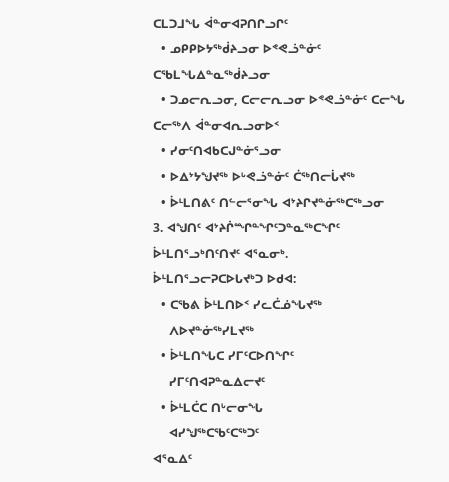ᑕᒪᑐᒧᖓ ᐋᓐᓂᐊᕈᑎᒋᓗᒋᑦ
  • ᓄᑭᑭᐅᔭᖅᑰᔨᓗᓂ ᐅᕝᕙᓘᓐᓃᑦ ᑕᖃᒪᖓᐃᓐᓇᖅᑰᔨᓗᓂ
  • ᑐᓄᓕᕆᓗᓂ, ᑕᓕᓕᕆᓗᓂ ᐅᕝᕙᓘᓐᓃᑦ ᑕᓕᖓ ᑕᓕᖅᐱ ᐋᓐᓂᐊᕆᓗᓂᐅᑉ
  • ᓯᓂᑦᑎᐊᑲᑕᒍᓐᓃᕐᓗᓂ
  • ᐅᐃᔾᔭᖑᔪᖅ ᐅᒡᕙᓘᓐᓃᑦ ᑖᖅᑎᓕᒑᔪᖅ
  • ᐆᒻᒪᑎᕕᑦ ᑎᓪᓕᕐᓂᖓ ᐊᔾᔨᒋᔪᓐᓃᖅᑕᖅᓗᓂ
3. ᐊᖑᑎᑦ ᐊᔾᔨᒌᙱᓐᖏᑦᑐᓐᓇᖅᑕᖏᑦ ᐆᒻᒪᑎᕐᓗᒃᑎᑦᑎᔪᑦ ᐊᕐᓇᓂᒃ.
ᐆᒻᒪᑎᕐᓗᓕᕈᑕᐅᒐᔪᒃᑐ ᐅᑯᐊ:
  • ᑕᖃᕕ ᐆᒻᒪᑎᐅᑉ ᓯᓚᑖᓅᖓᔪᖅ
    ᐱᐅᔪᓐᓃᖅᓯᒪᔪᖅ
  • ᐆᒻᒪᑎᖓᑕ ᓯᒥᑦᑕᐅᑎᖏᑦ
    ᓯᒥᑦᑎᐊᕈᓐᓇᐃᓕᔪᑦ
  • ᐆᒻᒪᑖᑕ ᑎᒡᓕᓂᖓ
    ᐊᓯᖑᖅᑕᖃᑦᑕᖅᑐᑦ
ᐊᕐᓇᐃᑦ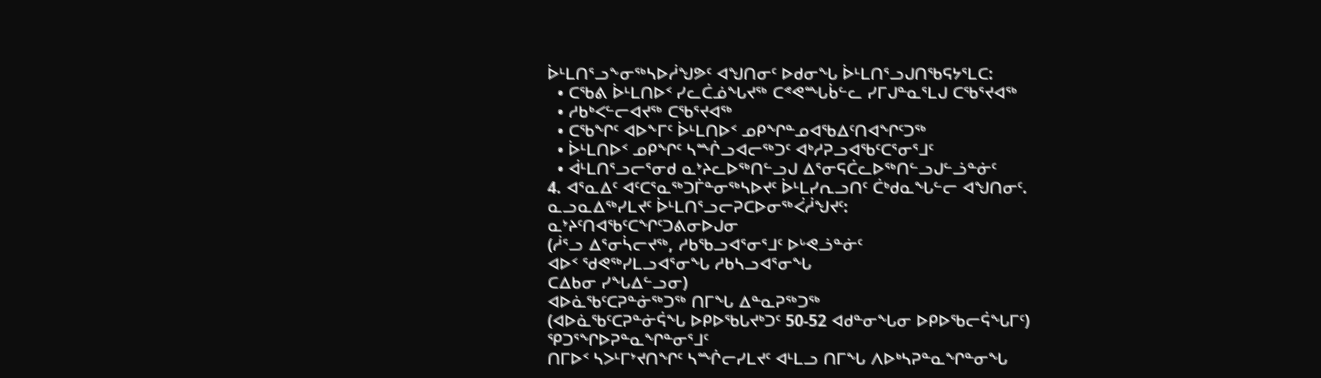ᐆᒻᒪᑎᕐᓗᖕᓂᖅᓴᐅᓲᖑᕗᑦ ᐊᖑᑎᓂᑦ ᐅᑯᓂᖓ ᐆᒻᒪᑎᕐᓗᒍᑎᖃᕋᔭᕐᒪᑕ:
  • ᑕᖃᕕ ᐆᒻᒪᑎᐅᑉ ᓯᓚᑖᓅᖓᔪᖅ ᑕᕝᕙᙵᑳᓪᓚ ᓯᒥᒍᓐᓇᕐᒪᒍ ᑕᖃᕐᔪᐊᖅ
  • ᓱᑲᒃᐸᓪᓕᐊᔪᖅ ᑕᖃᕐᔪᐊᖅ
  • ᑕᖃᖏᑦ ᐊᐅᖕᒥᑦ ᐆᒻᒪᑎᐅᑉ ᓄᑭᖏᓐᓄᐊᖃᐃᑦᑎᐊᖏᑦᑐᖅ
  • ᐆᒻᒪᑎᐅᑉ ᓄᑭᖏᑦ ᓴᙲᓗᐊᓕᖅᑐᑦ ᐊᒃᓱᕈᓗᐊᖃᑦᑕᕐᓂᕐᒧᑦ
  • ᐋᒻᒪᑎᕐᓗᓕᕐᓂᑯ ᓇᔾᔨᓚᐅᖅᑎᓪᓗᒍ ᐃᕐᓂᕋᑖᓚᐅᖅᑎᓪᓗᒍᓪᓘᓐᓃᑦ
4. ᐊᕐᓇᐃᑦ ᐊᑦᑕᕐᓇᖅᑐᒦᓐᓂᖅᓴᐅᔪᑦ ᐆᒻᒪᓯᕆᓗᑎᑦ ᑖᒃᑯᓇᖓᓪᓕ ᐊᖑᑎᓂᑦ.
ᓇᓗᓇᐃᖅᓯᒪᔪᑦ ᐆᒻᒪᑎᕐᓗᓕᕈᑕᐅᓂᖅᐹᓲᖑᔪᑦ:
ᓇᔾᔨᑦᑎᐊᖃᑦᑕᖏᑦᑐᕕᓂᐅᒍᓂ
(ᓲᕐᓗ ᐃᕐᓂᓵᓕᔪᖅ, ᓱᑲᖃᓗᐊᕐᓂᕐᒧᑦ ᐅᒡᕙᓘᓐᓃᑦ
ᐊᐅᑉ ᖁᕙᖅᓯᒪᓗᐊᕐᓂᖓ ᓱᑲᓴᓗᐊᕐᓂᖓ
ᑕᐃᑲᓂ ᓯᖓᐃᓪᓗᓂ)
ᐊᐅᓈᖃᑦᑕᕈᓐᓃᖅᑐᖅ ᑎᒥᖓ ᐃᓐᓇᕈᖅᑐᖅ
(ᐊᐅᓈᖃᑦᑕᕈᓐᓃᕌᖓ ᐅᑭᐅᖃᒐᔪᒃᑐᑦ 50-52 ᐊᑯᓐᓂᖓᓂ ᐅᑭᐅᖃᓕᕌᖓᒥᑦ)
ᕿᑐᕐᖏᐅᕈᓐᓇᖏᓐᓂᕐᒧᑦ
ᑎᒥᐅᑉ ᓴᐳᒻᒥᔾᔪᑎᖏᑦ ᓴᙲᓕᓯᒪᔪᑦ ᐊᒻᒪᓗ ᑎᒥᖓ ᐱᐅᒃᓴᕈᓐᓇᖏᓐᓂᖓ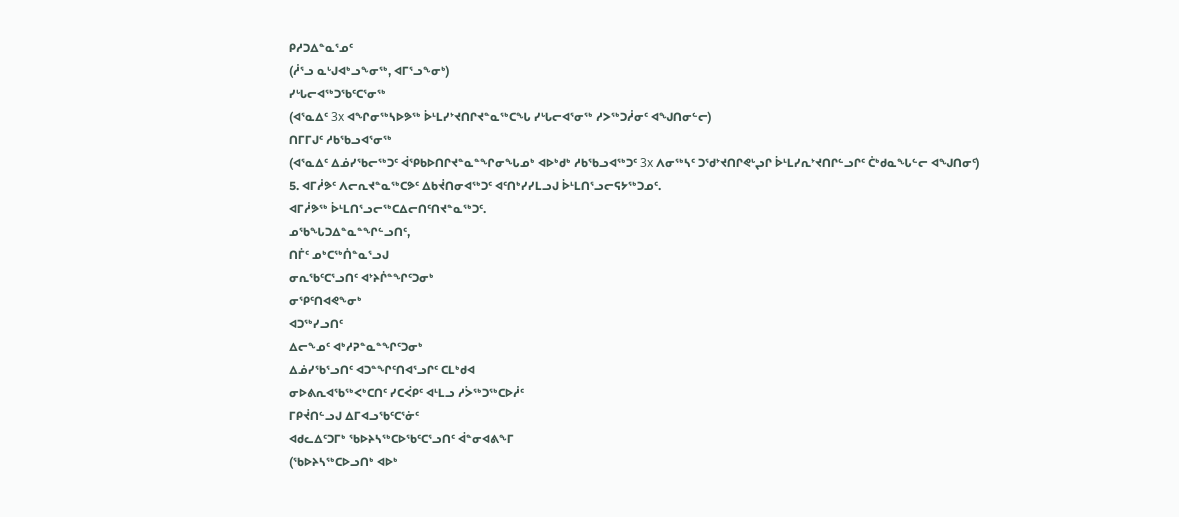ᑭᓱᑐᐃᓐᓇᕐᓄᑦ
(ᓲᕐᓗ ᓇᒡᒍᐊᒃᓗᖕᓂᖅ, ᐊᒥᕐᓗᖕᓂᒃ)
ᓯᒡᒐᓕᐊᖅᑐᖃᑦᑕᕐᓂᖅ
(ᐊᕐᓇᐃᑦ 3x ᐊᖏᓂᖅᓴᐅᕗᖅ ᐆᒻᒪᓯᔾᔪᑎᒋᔪᓐᓇᖅᑕᖓ ᓯᒡᒐᓕᐊᕐᓂᖅ ᓱᐳᖅᑐᓲᓂᑦ ᐊᖑᑎᓂᓪᓕ)
ᑎᒥᒥᒍᑦ ᓱᑲᖃᓗᐊᕐᓂᖅ
(ᐊᕐᓇᐃᑦ ᐃᓅᓯᖃᓕᖅᑐᑦ ᐋᕿᑲᐅᑎᒋᔪᓐᓇᓐᖏᓂᖓᓄᒃ ᐊᐅᒃᑯᒃ ᓱᑲᖃᓗᐊᖅᑐᑦ 3x ᐱᓂᖅᓴᑦ ᑐᖁᔾᔪᑎᒋᕙᒡᖢᒋ ᐆᒻᒪᓯᕆᔾᔪᑎᒋᓪᓗᒋᑦ ᑖᒃᑯᓇᖓᓪᓕ ᐊᖑᑎᓂᑦ)
5. ᐊᒥᓲᕗᑦ ᐱᓕᕆᔪᓐᓇᖅᑕᕗᑦ ᐃᑲᔫᑎᓂᐊᖅᑐᑦ ᐊᑦᑎᒃᓯᓯᒪᓗᒍ ᐆᒻᒪᑎᕐᓗᓕᕋᔭᖅᑐᓄᑦ.
ᐊᒥᓲᕗᖅ ᐆᒻᒪᑎᕐᓗᓕᖅᑕᐃᓕᑎᑦᑎᔪᓐᓇᖅᑐᑦ.
ᓄᖃᖓᑐᐃᓐᓇᓐᖏᓪᓗᑎᑦ,
ᑎᒦᑦ ᓄᒃᑕᖅᑏᓐᓇᕐᓗᒍ
ᓂᕆᖃᑦᑕᕐᓗᑎᑦ ᐊᔾᔨᒌᓐᖏᑦᑐᓂᒃ
ᓂᕿᑦᑎᐊᕙᖕᓂᒃ
ᐊᑐᖅᓯᓗᑎᑦ
ᐃᓕᖕᓄᑦ ᐊᒃᓱᕈᓐᓇᓐᖏᑦᑐᓂᒃ
ᐃᓅᓯᖃᕐᓗᑎᑦ ᐊᑐᓐᖏᑦᑎᐊᕐᓗᒋᑦ ᑕᒪᒃᑯᐊ
ᓂᐅᕕᕆᐊᖃᖅᐸᒃᑕᑎᑦ ᓯᑕᐹᑭᑦ ᐊᒻᒪᓗ ᓱᐴᖅᑐᖅᑕᐅᓲᑦ
ᒥᑭᔫᑎᓪᓗᒍ ᐃᒥᐊᓗᖃᑦᑕᕐᓃᑦ
ᐊᑯᓚᐃᑦᑐᒥᒃ ᖃᐅᔨᓴᖅᑕᐅᖃᑦᑕᕐᓗᑎᑦ ᐋᓐᓂᐊᕕᖕᒥ
(ᖃᐅᔨᓴᖅᑕᐅᓗᑎᒃ ᐊᐅᒃ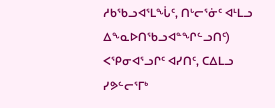ᓱᑲᖃᓗᐊᕐᒪᖔᑦ, ᑎᒡᓕᕐᓃᑦ ᐊᒻᒪᓗ ᐃᖕᓇᐅᑎᖃᓗᐊᓐᖏᓪᓗᑎᑦ)
ᐸᕿᓂᐊᕐᓗᒋᑦ ᐊᓯᑎᑦ, ᑕᐃᒪᓗ ᓯᕗᓪᓕᕐᒥᒃ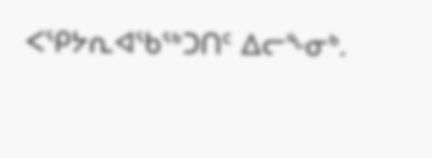ᐸᕿᔭᕆᐊᖃᖅᑐᑎᑦ ᐃᓕᖕᓂᒃ.